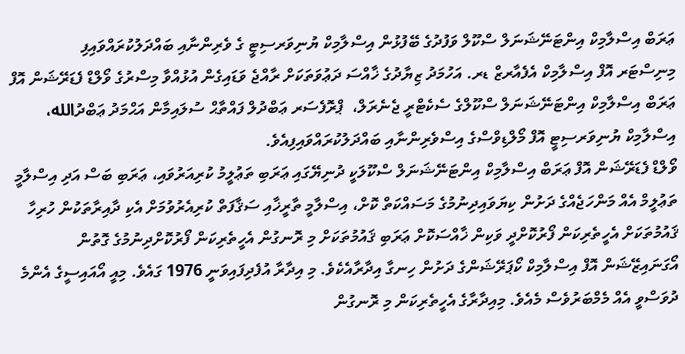ޢަރަބް އިސްލާމިކް އިންޓަނޭޝަނަލް ސްކޫލް ވަފުދުގެ ބޭފުޅުން އިސްލާމިކް ޔުނިވަރސިޓީ ގެ ވެރިންނާއި ބައްދަލުކުރައްވައިފި
މިނިސްޓަރ އޮފް އިސްލާމިކް އެފެއާރޒް ޑރ. އަހުމަދު ޒިޔާދުގެ ޚާއްސަ ދަޢުވަތަކަށް ރާއްޖެ ވަޑައިގެން އުޅުއްވާ މިސްރުގެ ވޯލްޑް ފެޑަރޭޝަން އޮފް ޢަރަބް އިސްލާމިކް އިންޓަނޭޝަނަލް ސްކޫލްގެ ސެކެޓްރީ ޖެނެރަލް،  ޕްރޮފެސަރ ޢަބްދުލް ފައްތާޙް ސުލައިމާން އަޙްމަދު ޢަބްދުالله، އިސްލާމިކް ޔުނިވަރސިޓީ އޮފް މޯލްޑިވްސްގެ އިސްވެރިންނާއި ބައްދަލުކުރައްވައިފިއެވެ.
ވޯލްޑް ފެޑަރޭޝަން އޮފް ޢަރަބް އިސްލާމިކް އިންޓަނޭޝަނަލް ސްކޫލަކީ ދުނިޔޭގައި ޢަރަބި ތަޢުލީމު ކުރިއަރުވައި، ޢަރަބި ބަސް އަދި އިސްލާމީ ތަޢުލީމް އެއް މަންހަޖެއްގެ ދަށުން ކިޔަވައިދިނުމުގެ މަސައްކަތް ކޮށް، އިސްލާމީ ތާރީޚާއި ސަޤާފަތް ކުރިއެރުވުމަށް އެކި ދާއިރާތަކުން ހުރިހާ ޤައުމުތަކަށް އެހީތެރިކަން ފޯރުކޮށްދީ ވަކިން ޚާއްސަކޮށް ޢަރަބި ޤައުމުތަކަށް މި ރޮނގުން އެހީތެރިކަން ފޯރުކޮށްދިނުމުގެ ގޮތުން އޯގަނައިޒޭޝަން އޮފް އިސްލާމިކް ކޯޕަރޭޝަންގެ ދަށުން ހިނގާ އިދާރާއެކެވެ. މި އިދާރާ އުފެދިފައިވަނީ 1976 ގައެވެ. މިއީ އޯއައިސީގެ އެންމެ ދުވަސްވީ އެއް މެމްބަރުވެސް މެއެވެ. މިއިދާރާގެ އެހީތެރިކަން މި ރޮނގުން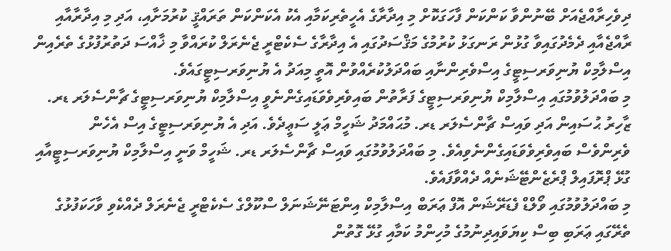ދިވެހިރާއްޖެއަށް ބޭނުންވާ ކަންކަން ފާހަގަކޮށް މި އިދާރާގެ އެހީތެރިކަމާއި އެކު އެކަންކަން ތަރައްޤީ ކުރުމަށާއި، އަދި މި އިދާރާއާއި ރާއްޖެއާއި ދެމެދުގައިވާ ގުޅުން ރަނގަޅު ކުރުމުގެ މަޤްސަދުގައި އެ އިދާރާގެ ސެކެޓްރީ ޖެނެރަލް ކުރައްވާ މި ޚާއްސަ ދަތުރުފުޅުގެ ތެރެއިން އިސްލާމިކް ޔުނިވަރސިޓީގެ އިސްވެރިންނާއި ބައްދަލުކުރެއްވުން އޮތީ މިއަދު އެ ޔުނިވަރސިޓީގައެވެ.
މި ބައްދަލުވުމުގައި އިސްލާމިކް ޔުނިވަރސިޓީގެ ފަރާތުން ބައިވެރިވެވަޑައިގެންނެވީ އިސްލާމިކް ޔުނިވަރސިޓީގެ ޗާންސެލަރ ޑރ. ޒާހިރު ޙުސައިން އަދި ވައިސް ޗާންސެލަރ ޑރ. މުޙައްމަދު ޝަހީމް ޢަލީ ސަޢީދެވެ. އަދި އެ ޔުނިވަރސިޓީގެ އިސް އެހެން
ވެރިންވެސް ބައިވެރިވެވަޑައިގެންނެވިއެވެ. މި ބައްދަލުވުމުގައި ވައިސް ޗާންސެލަރ ޑރ. ޝަހީމް ވަނީ އިސްލާމިކް ޔުނިވަރސިޓީއާއި ގުޅޭ ޕްރޮފައިލް ޕްރެޒެންޓޭޝަނެއް ދެއްވާފައެވެ.
މި ބައްދަލުވުމުގައި ވޯލްޑް ފެޑަރޭޝަން އޮފް ޢަރަބް އިސްލާމިކް އިންޓަނޭޝަނަލް ސްކޫލްގެ ސެކެޓްރީ ޖެނެރަލް ދެއްކެވި ވާހަކަފުޅުގެ ތެރޭގައި ޢަރަބި ބިސް ކިޔަވައިދިނުމުގެ މުހިންމު ކަމާއި ގުޅޭ ގޮތުން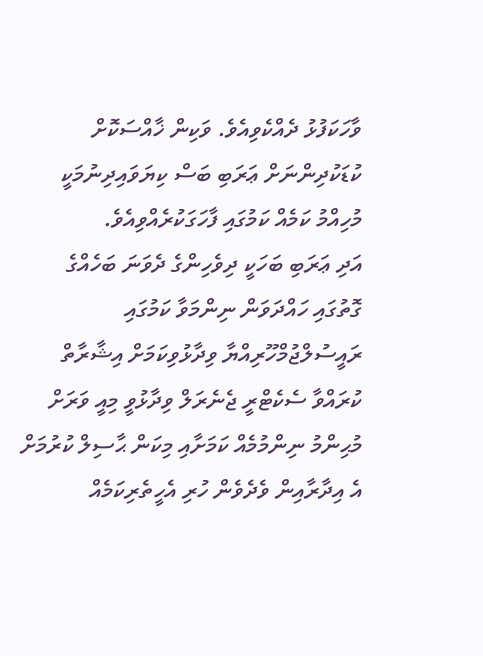ވާހަކަފުޅު ދެއްކެވިއެވެ. ވަކިން ޚާއްސަކޮށް ކުޑަކުދިންނަށް ޢަރަބި ބަސް ކިޔަވައިދިނުމަކީ މުހިއްމު ކަމެއް ކަމުގައި ފާހަގަކުރެއްވިއެވެ.
އަދި ޢަރަބި ބަހަކީ ދިވެހިންގެ ދެވަނަ ބަހެއްގެ ގޮތުގައި ހައްދަވަން ނިންމަވާ ކަމުގައި ރައީސުލްޖުމްހޫރިއްޔާ ވިދާޅުވިކަމަށް އިޝާރާތް ކުރައްވާ ސެކެޓްރީ ޖެނެރަލް ވިދާޅުވީ މިއީ ވަރަށް މުޙިންމު ނިންމުމެއް ކަމަށާއި މިކަން ޙާސިލް ކުރުމަށް އެ އިދާރާއިން ވެދެވެން ހުރި އެހީތެރިކަމެއް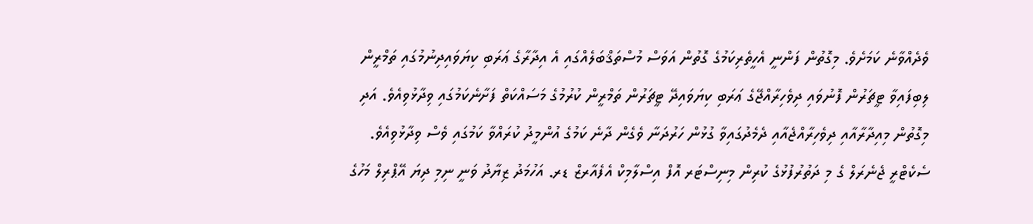ވެދެއްވާނެ ކަމަށެވެ. މިގޮތުން ފަންނީ އެހީތެރިކަމުގެ ގޮތުން އަވަސް މުސްތަޤްބަލެއްގައި އެ އިދާރާގެ ޢަރަބި ކިޔަވައިދިނުމުގައި ތަމްރީން ލިބިފައިވާ ޓީޗަރުން ފޮނުވައި ދިވެހިރާއްޖޭގެ ޢަރަބި ކިޔަވައިދޭ ޓީޗަރުން ތަމްރީން ކުރުމުގެ މަސައްކަތް ފަށާނެކަމުގައި ވިދާޅުވިއެވެ. އަދި މިގޮތުން މިއިދާރާއާއި ދިވެހިރާއްޖެއާއި ދެމެދުގައިވާ ގުޅުން ހަރުދަނާ ވެގެން ދާނެ ކަމުގެ އުންމީދު ކުރައްވާ ކަމުގައި ވެސް ވިދާޅުވިއެވެ.
ސެކެޓްރީ ޖެނެރަލް ގެ މި ދަތުރުފުޅުގެ ކުރިން މިނިސްޓަރ އޮފް އިސްލާމިކް އެފެއާރޒް ޑރ. އަހުމަދު ޒިޔާދު ވަނީ ނިމި ދިޔަ އޭޕްރިލް މަހުގެ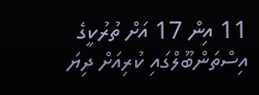11 އިން 17 އަށް ތުރުކީގެ އިސްތަންބޫލްގައި ކުރިއަށް ދިޔަ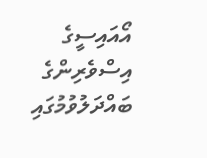އޯއައިސީގެ އިސްވެރިންގެ ބައްދަލުވުމުގައި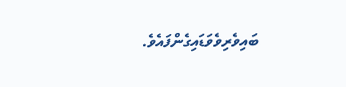ބައިވެރިވެވަޑައިގެންފައެވެ.